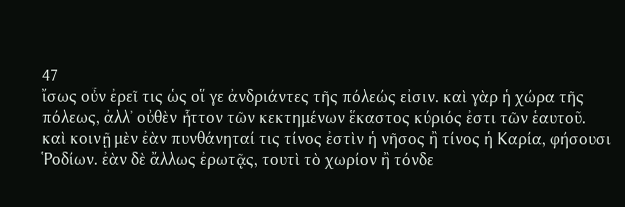47
ἴσως οὖν ἐρεῖ τις ὡς οἵ γε ἀνδριάντες τῆς πόλεώς εἰσιν. καὶ γὰρ ἡ χώρα τῆς πόλεως, ἀλλʼ οὐθὲν ἧττον τῶν κεκτημένων ἕκαστος κύριός ἐστι τῶν ἑαυτοῦ. καὶ κοινῇ μὲν ἐὰν πυνθάνηταί τις τίνος ἐστὶν ἡ νῆσος ἢ τίνος ἡ Καρία, φήσουσι Ῥοδίων. ἐὰν δὲ ἄλλως ἐρωτᾷς, τουτὶ τὸ χωρίον ἢ τόνδε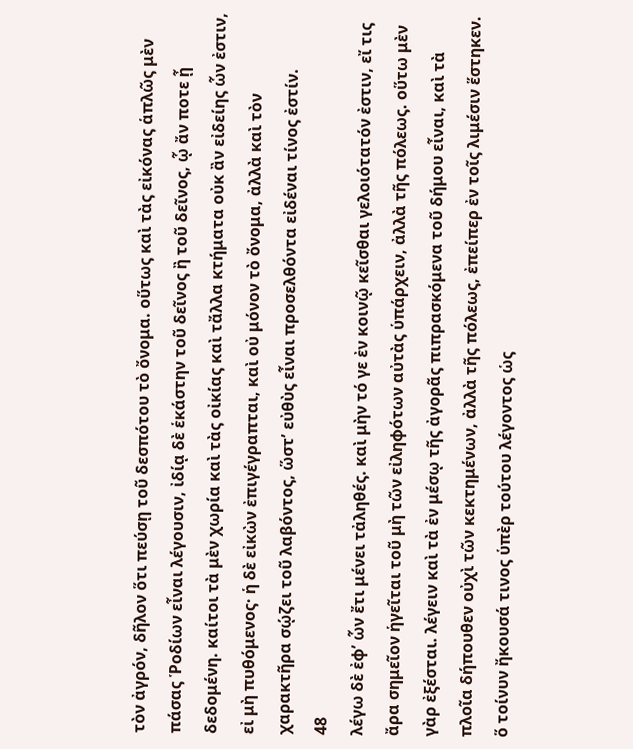τὸν ἀγρόν, δῆλον ὅτι πεύσῃ τοῦ δεσπότου τὸ ὄνομα. οὕτως καὶ τὰς εἰκόνας ἁπλῶς μὲν πάσας Ῥοδίων εἶναι λέγουσιν, ἰδίᾳ δὲ ἑκάστην τοῦ δεῖνος ἢ τοῦ δεῖνος, ᾧ ἄν ποτε ᾖ δεδομένη. καίτοι τὰ μὲν χωρία καὶ τὰς οἰκίας καὶ τἄλλα κτήματα οὐκ ἂν εἰδείης ὧν ἐστιν, εἰ μὴ πυθόμενος· ἡ δὲ εἰκὼν ἐπιγέγραπται, καὶ οὐ μόνον τὸ ὄνομα, ἀλλὰ καὶ τὸν χαρακτῆρα σῴζει τοῦ λαβόντος, ὥστʼ εὐθὺς εἶναι προσελθόντα εἰδέναι τίνος ἐστίν.
48
λέγω δὲ ἐφʼ ὧν ἔτι μένει τἀληθές. καὶ μὴν τό γε ἐν κοινῷ κεῖσθαι γελοιότατόν ἐστιν, εἴ τις ἄρα σημεῖον ἡγεῖται τοῦ μὴ τῶν εἰληφότων αὐτὰς ὑπάρχειν, ἀλλὰ τῆς πόλεως. οὕτω μὲν γὰρ ἐξέσται. λέγειν καὶ τὰ ἐν μέσῳ τῆς ἀγορᾶς πιπρασκόμενα τοῦ δήμου εἶναι, καὶ τὰ πλοῖα δήπουθεν οὐχὶ τῶν κεκτημένων, ἀλλὰ τῆς πόλεως, ἐπείπερ ἐν τοῖς λιμέσιν ἕστηκεν. ὅ τοίνυν ἤκουσά τινος ὑπὲρ τούτου λέγοντος ὡς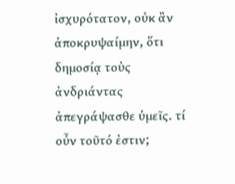ἰσχυρότατον, οὐκ ἂν ἀποκρυψαίμην, ὅτι δημοσίᾳ τοὺς ἀνδριάντας ἀπεγράψασθε ὑμεῖς. τί οὖν τοῦτό ἐστιν;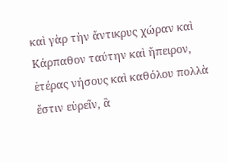καὶ γὰρ τὴν ἄντικρυς χώραν καὶ Κάρπαθον ταύτην καὶ ἤπειρον, ἑτέρας νήσους καὶ καθόλου πολλὰ ἔστιν εὑρεῖν, ἃ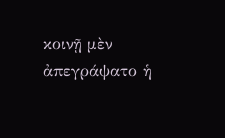κοινῇ μὲν ἀπεγράψατο ἡ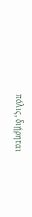πόλις, διῄρηται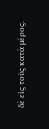δὲ εἰς τοὺς κατὰ μέρος.